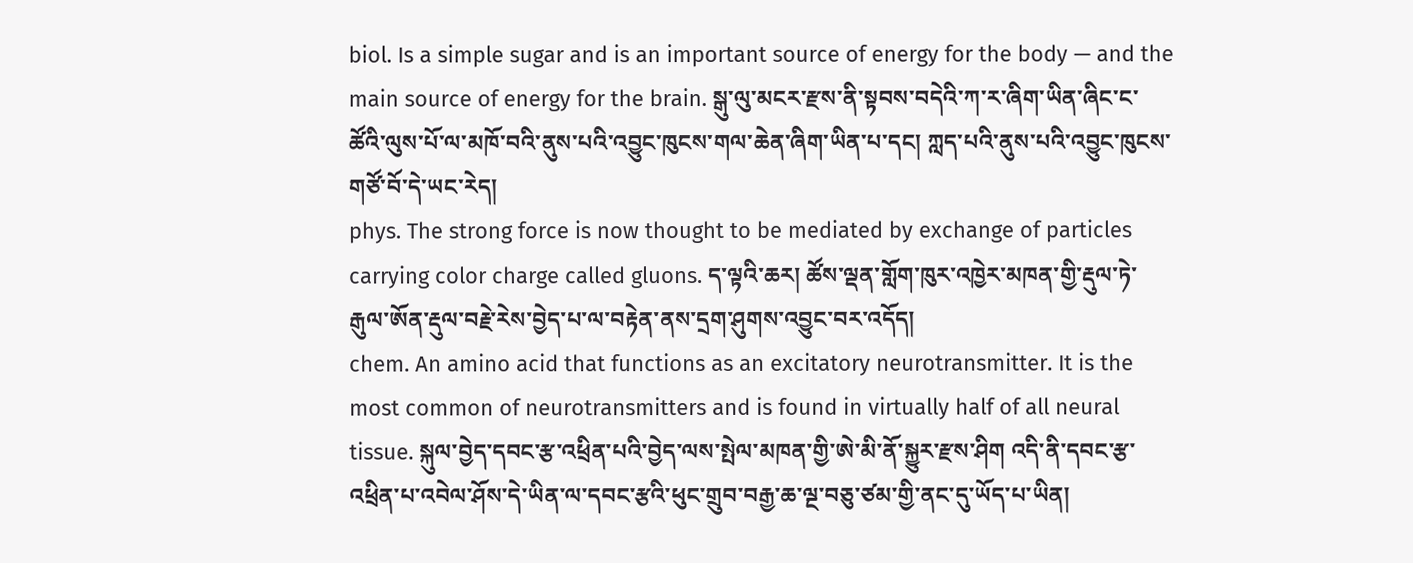biol. Is a simple sugar and is an important source of energy for the body — and the main source of energy for the brain. སྒུ་ལུ་མངར་རྫས་ནི་སྟབས་བདེའི་ཀ་ར་ཞིག་ཡིན་ཞིང་ང་ཚོའི་ལུས་པོ་ལ་མཁོ་བའི་ནུས་པའི་འབྱུང་ཁུངས་གལ་ཆེན་ཞིག་ཡིན་པ་དང། ཀླད་པའི་ནུས་པའི་འབྱུང་ཁུངས་གཙོ་བོ་དེ་ཡང་རེད།
phys. The strong force is now thought to be mediated by exchange of particles carrying color charge called gluons. ད་ལྟའི་ཆར། ཚོས་ལྡན་གློག་ཁུར་འཁྱེར་མཁན་གྱི་རྡུལ་ཏེ་རྒུལ་ཨོན་རྡུལ་བརྗེ་རེས་བྱེད་པ་ལ་བརྟེན་ནས་དྲག་ཤུགས་འབྱུང་བར་འདོད།
chem. An amino acid that functions as an excitatory neurotransmitter. It is the most common of neurotransmitters and is found in virtually half of all neural tissue. སྐུལ་བྱེད་དབང་རྩ་འཕྲིན་པའི་བྱེད་ལས་སྤེལ་མཁན་གྱི་ཨེ་མི་ནོ་སྐྱུར་རྫས་ཤིག འདི་ནི་དབང་རྩ་འཕྲིན་པ་འབེལ་ཤོས་དེ་ཡིན་ལ་དབང་རྩའི་ཕུང་གྲུབ་བརྒྱ་ཆ་ལྔ་བཅུ་ཙམ་གྱི་ནང་དུ་ཡོད་པ་ཡིན།